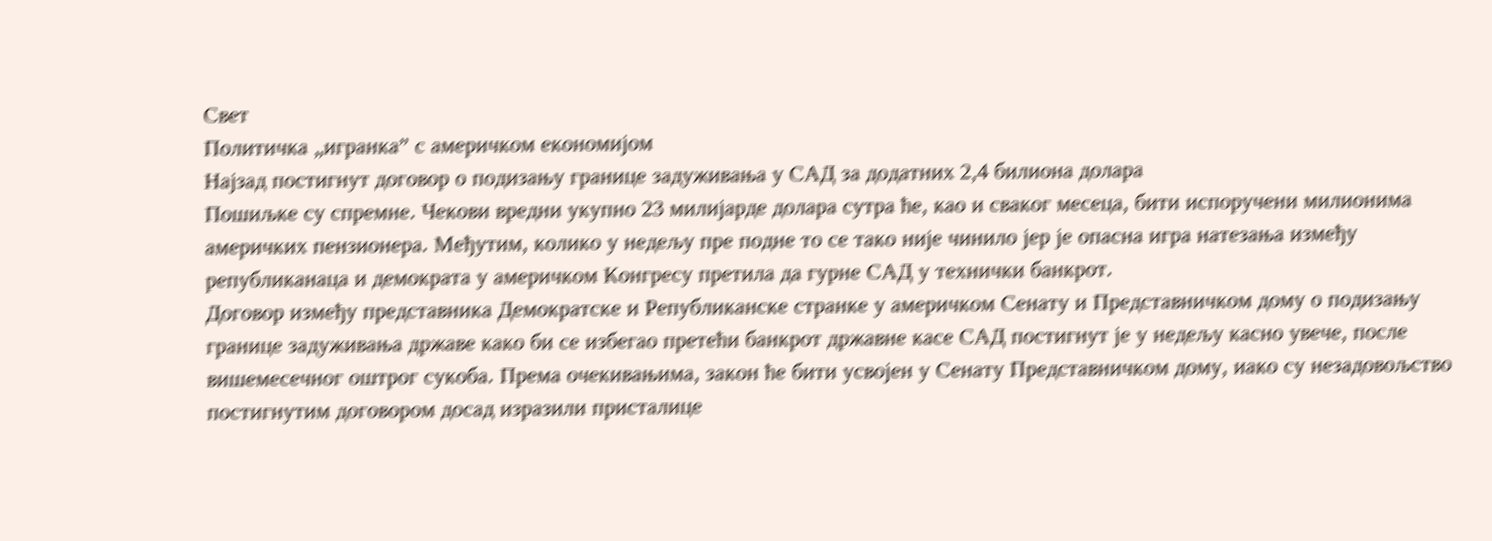Свет
Политичка „игранка” с америчком економијом
Најзад постигнут договор о подизању границе задуживања у САД за додатних 2,4 билиона долара
Пошиљке су спремне. Чекови вредни укупно 23 милијарде долара сутра ће, као и сваког месеца, бити испоручени милионима америчких пензионера. Међутим, колико у недељу пре подне то се тако није чинило јер је опасна игра натезања између републиканаца и демократа у америчком Конгресу претила да гурне САД у технички банкрот.
Договор између представника Демократске и Републиканске странке у америчком Сенату и Представничком дому о подизању границе задуживања државе како би се избегао претећи банкрот државне касе САД постигнут је у недељу касно увече, после вишемесечног оштрог сукоба. Према очекивањима, закон ће бити усвојен у Сенату Представничком дому, иако су незадовољство постигнутим договором досад изразили присталице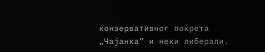конзервативног покрета „Чајанка” и неки либерали.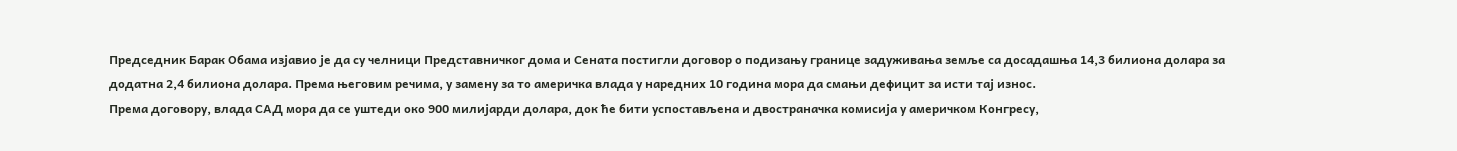Председник Барак Обама изјавио је да су челници Представничког дома и Сената постигли договор о подизању границе задуживања земље са досадашња 14,3 билиона долара за додатна 2,4 билиона долара. Према његовим речима, у замену за то америчка влада у наредних 10 година мора да смањи дефицит за исти тај износ.
Према договору, влада САД мора да се уштеди око 900 милијарди долара, док ће бити успостављена и двостраначка комисија у америчком Конгресу,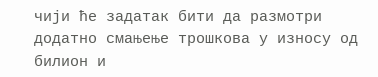чији ће задатак бити да размотри додатно смањење трошкова у износу од билион и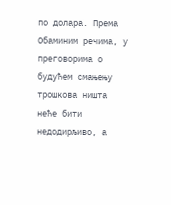по долара. Према Обаминим речима, у преговорима о будућем смањењу трошкова ништа неће бити недодирљиво, а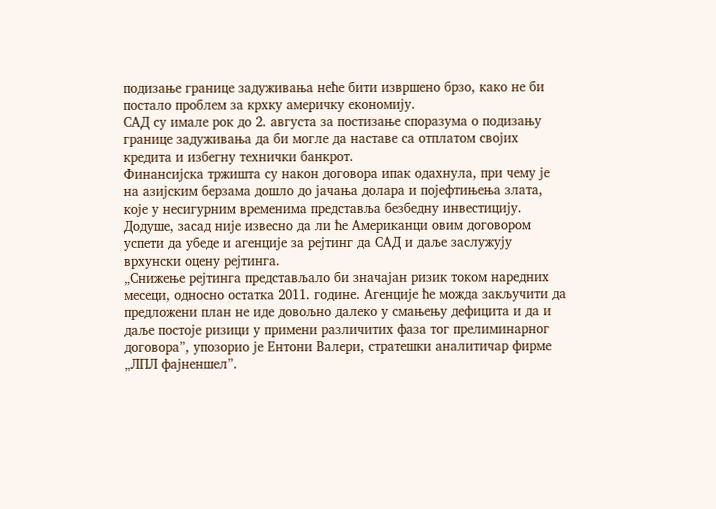подизање границе задуживања неће бити извршено брзо, како не би постало проблем за крхку америчку економију.
САД су имале рок до 2. августа за постизање споразума о подизању границе задуживања да би могле да наставе са отплатом својих кредита и избегну технички банкрот.
Финансијска тржишта су након договора ипак одахнула, при чему је на азијским берзама дошло до јачања долара и појефтињења злата, које у несигурним временима представља безбедну инвестицију. Додуше, засад није извесно да ли ће Американци овим договором успети да убеде и агенције за рејтинг да САД и даље заслужују врхунски оцену рејтинга.
„Снижење рејтинга представљало би значајан ризик током наредних месеци, односно остатка 2011. године. Агенције ће можда закључити да предложени план не иде довољно далеко у смањењу дефицита и да и даље постоје ризици у примени различитих фаза тог прелиминарног договора”, упозорио је Ентони Валери, стратешки аналитичар фирме „ЛПЛ фајненшел”.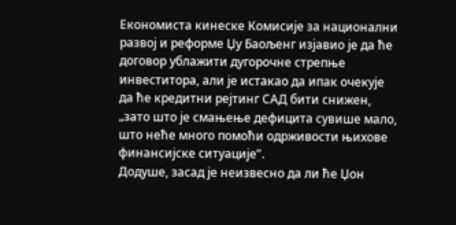Економиста кинеске Комисије за национални развој и реформе Џу Баољенг изјавио је да ће договор ублажити дугорочне стрепње инвеститора, али је истакао да ипак очекује да ће кредитни рејтинг САД бити снижен, „зато што је смањење дефицита сувише мало, што неће много помоћи одрживости њихове финансијске ситуације”.
Додуше, засад је неизвесно да ли ће Џон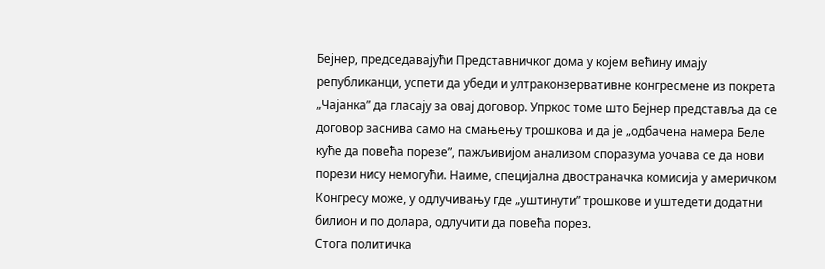Бејнер, председавајући Представничког дома у којем већину имају републиканци, успети да убеди и ултраконзервативне конгресмене из покрета „Чајанка” да гласају за овај договор. Упркос томе што Бејнер представља да се договор заснива само на смањењу трошкова и да је „одбачена намера Беле куће да повећа порезе”, пажљивијом анализом споразума уочава се да нови порези нису немогући. Наиме, специјална двостраначка комисија у америчком Конгресу може, у одлучивању где „уштинути” трошкове и уштедети додатни билион и по долара, одлучити да повећа порез.
Стога политичка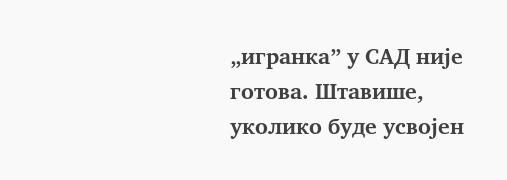„игранка” у САД није готова. Штавише, уколико буде усвојен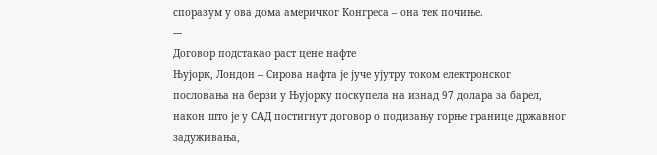споразум у ова дома америчког Конгреса – она тек почиње.
---
Договор подстакао раст цене нафте
Њујорк, Лондон – Сирова нафта је јуче ујутру током електронског пословања на берзи у Њујорку поскупела на изнад 97 долара за барел, након што је у САД постигнут договор о подизању горње границе државног задуживања,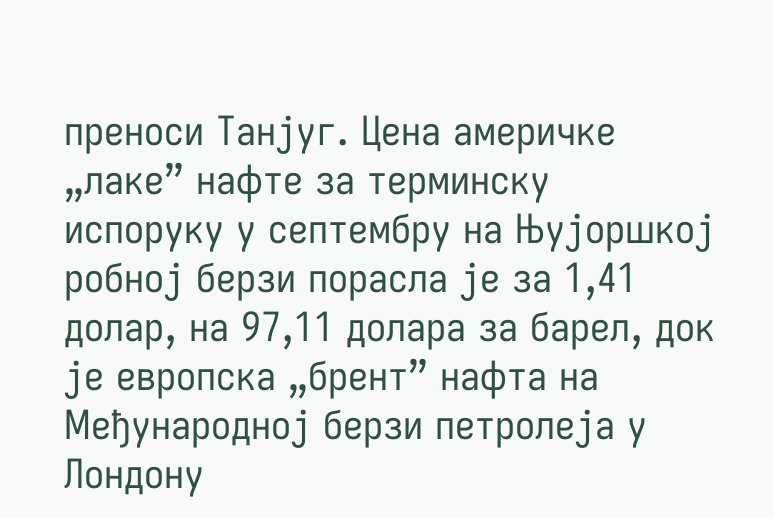преноси Танјуг. Цена америчке „лаке” нафте за терминску испоруку у септембру на Њујоршкој робној берзи порасла је за 1,41 долар, на 97,11 долара за барел, док је европска „брент” нафта на Међународној берзи петролеја у Лондону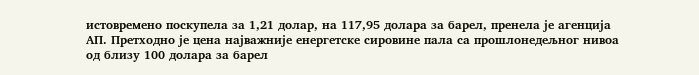истовремено поскупела за 1,21 долар, на 117,95 долара за барел, пренела је агенција АП. Претходно је цена најважније енергетске сировине пала са прошлонедељног нивоа од близу 100 долара за барел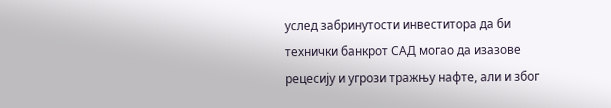услед забринутости инвеститора да би технички банкрот САД могао да изазове рецесију и угрози тражњу нафте, али и због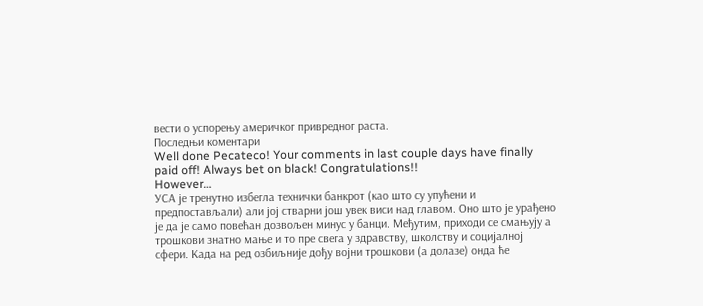вести о успорењу америчког привредног раста.
Последњи коментари
Well done Pecateco! Your comments in last couple days have finally paid off! Always bet on black! Congratulations!!
However…
УСA је тренутно избегла технички банкрот (као што су упућени и предпостављали) али јој стварни још увек виси над главом. Оно што је урађено је да је само повећан дозвољен минус у банци. Међутим, приходи се смањују а трошкови знатно мање и то пре свега у здравству, школству и социјалној сфери. Када на ред озбиљније дођу војни трошкови (а долазе) онда ће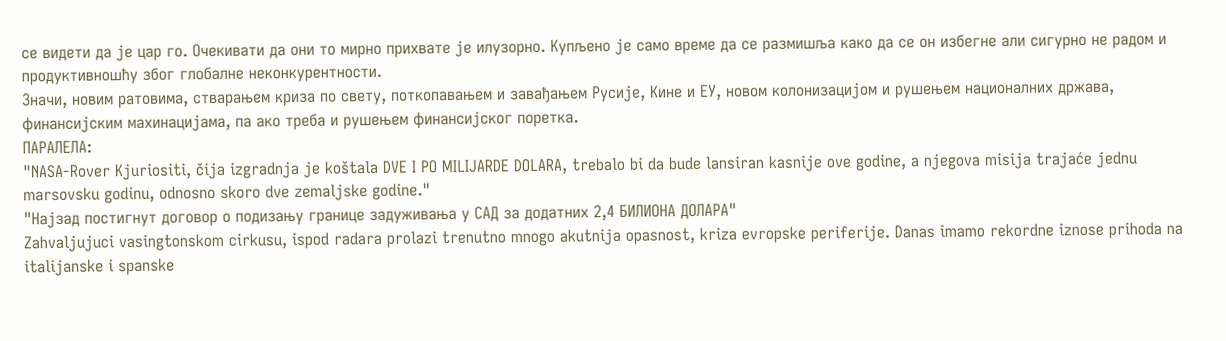се видети да је цар го. Очекивати да они то мирно прихвате је илузорно. Купљено је само време да се размишља како да се он избегне али сигурно не радом и продуктивношћу због глобалне неконкурентности.
Значи, новим ратовима, стварањем криза по свету, поткопавањем и завађањем Русије, Кине и ЕУ, новом колонизацијом и рушењем националних држава, финансијским махинацијама, па ако треба и рушењем финансијског поретка.
ПАРАЛЕЛА:
"NASA-Rover Kjuriositi, čija izgradnja je koštala DVE I PO MILIJARDE DOLARA, trebalo bi da bude lansiran kasnije ove godine, a njegova misija trajaće jednu marsovsku godinu, odnosno skoro dve zemaljske godine."
"Најзад постигнут договор о подизању границе задуживања у САД за додатних 2,4 БИЛИОНА ДОЛАРА"
Zahvaljujuci vasingtonskom cirkusu, ispod radara prolazi trenutno mnogo akutnija opasnost, kriza evropske periferije. Danas imamo rekordne iznose prihoda na italijanske i spanske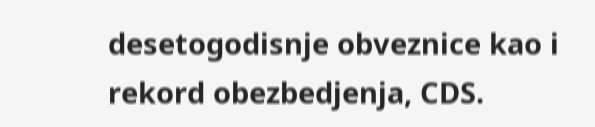desetogodisnje obveznice kao i rekord obezbedjenja, CDS.